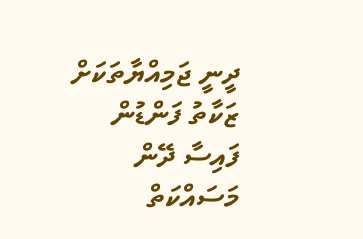ދީނީ ޖަމިއްޔާތަކަށް ޒަކާތު ފަންޑުން ފައިސާ ދޭން މަސައްކަތް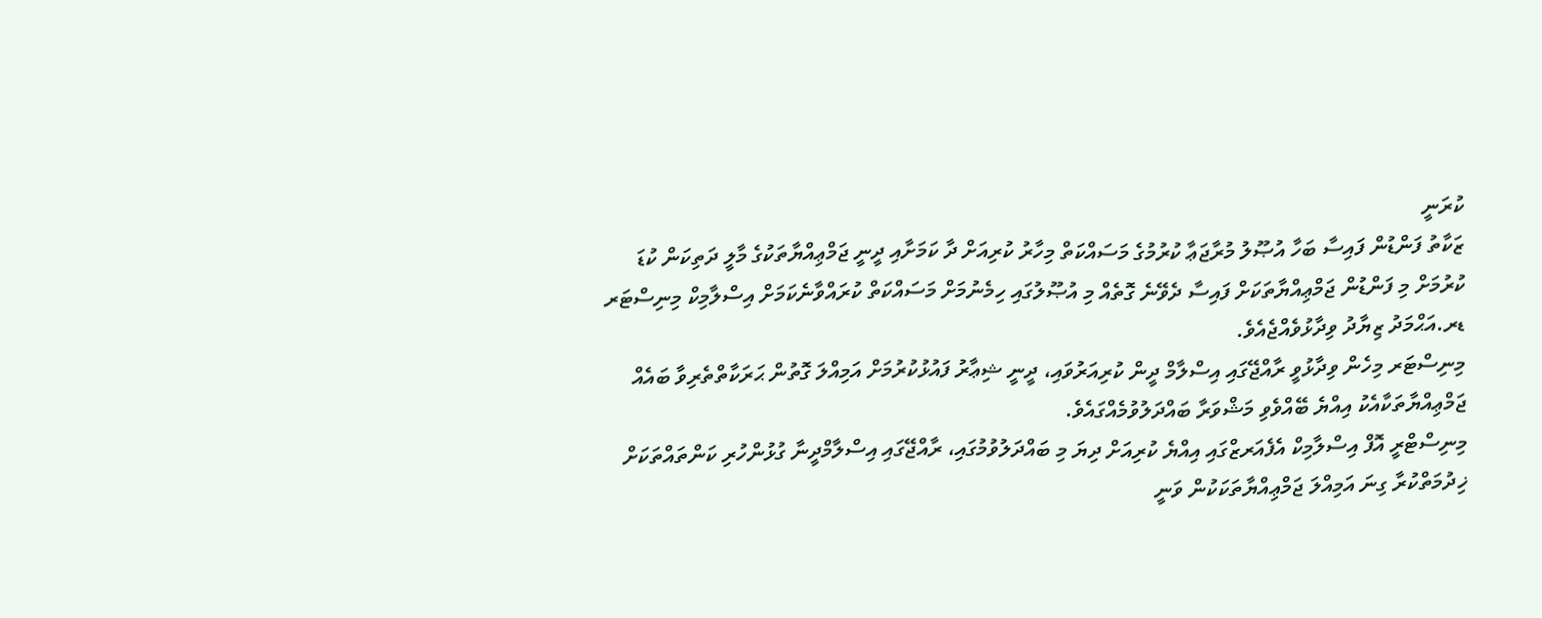ކުރަނީ
ޒަކާތު ފަންޑުން ފައިސާ ބަހާ އުޞޫލު މުރާޖަޢާ ކުރުމުގެ މަސައްކަތް މިހާރު ކުރިއަށް ދާ ކަމަށާއި ދީނީ ޖަމްޢިއްޔާތަކުގެ މާލީ ދަތިކަން ކުޑަ ކުރުމަށް މި ފަންޑުން ޖަމްޢިއްޔާތަކަށް ފައިސާ ދެވޭނެ ގޮތެއް މި އުޞޫލުގައި ހިމެނުމަށް މަސައްކަތް ކުރައްވާނެކަމަށް އިސްލާމިކް މިނިސްޓަރ ޑރ.އަޙްމަދު ޒިޔާދު ވިދާޅުވެއްޖެއެވެ.
މިނިސްޓަރ މިހެން ވިދާޅުވީ ރާއްޖޭގައި އިސްލާމް ދީން ކުރިއަރުވައި، ދީނީ ޝިޢާރު ފައުޅުކުރުމަށް އަމިއްލަ ގޮތުން ޙަރަކާތްތެރިވާ ބައެއް ޖަމްޢިއްޔާތަކާއެކު އިއްޔެ ބޭއްވެވި މަޝްވަރާ ބައްދަލުވުމެއްގައެވެ.
މިނިސްޓްރީ އޮފް އިސްލާމިކް އެފެއަރޒްގައި އިއްޔެ ކުރިއަށް ދިޔަ މި ބައްދަލުވުމުގައި، ރާއްޖޭގައި އިސްލާމްދީނާ ގުޅުންހުރި ކަންތައްތަކަށް ޚިދުމަތްކުރާ ގިނަ އަމިއްލަ ޖަމްޢިއްޔާތަކަކުން ވަނީ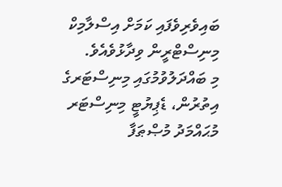ބައިވެރިވެފައި ކަމަށް އިސްލާމިކް މިނިސްޓްރީން ވިދާޅުވެއެވެ.
މި ބައްދަލުވުމުގައި މިނިސްޓަރގެ އިތުރުން، ޑެޕިޔުޓީ މިނިސްޓަރ މުޙައްމަދު މުޞްޠަފާ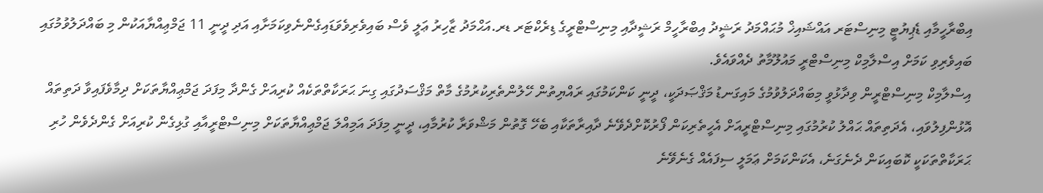އިބްރާހީމާއި ޑެޕިޔުޓީ މިނިސްޓަރ އައްޝައިޚް މުޙައްމަދު ރަޝީދު އިބްރާހީމް ރަޝީދާއި މިނިސްޓްރީގެ ޑިރެކްޓަރ ޑރ.އަޙްމަދު ޒާހިރު ޢަލީ ވެސް ބައިވެރިވެވަޑައިގެންނެވިކަމަށާއި އަދި ދީނީ 11 ޖަމްޢިއްޔާއަކުން މި ބައްދަލުވުމުގައި ބައިވެރިވި ކަމަށް އިސްލާމިކް މިނިސްޓްރީ މައުލޫމާތު ދެއްވައެވެ.
އިސްލާމިކް މިނިސްޓްރީން ވިދާޅުވީ މިބައްދަލުވުމުގެ މައިގަނޑު މަޤްޞަދަކީ، ދީނީ ކަންކަމުގައި ރައްޔިތުން ހޭލުންތެރިކުރުމުގެ މާތް މަޤްސަދުގައި ގިނަ ޙަރަކާތްތަކެއް ކުރިއަށް ގެންދާ މިފަދަ ޖަމްޢިއްޔާތަކަށް ދިމާވެފައިވާ ދަތިތައް އޮޅުންފިލުވައި، އެދަތިތައް ޙައްލު ކުރުމުގައި މިނިސްޓްރީއަށް އެހީތެރިކަން ފޯރުކޮށްދެވޭނެ ދާއިރާތަކާއި ބެހޭ ގޮތުން މަޝްވަރާ ކުރުމާއި، ދީނީ މިފަދަ އަމިއްލަ ޖަމްޢިއްޔާތަކަށް މިނިސްޓްރީއާއި ގުޅިގެން ކުރިއަށް ގެންދެވެން ހުރި ޙަރަކާތްތަކަކީ ކޮބައިކަން ދެނެގަނެ، އެކަންކަމަށް ޢަމަލީ ސިފައެއް ގެނެވޭނެ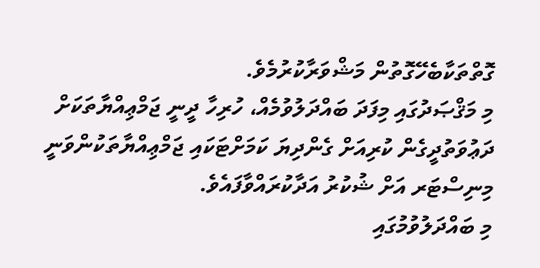ގޮތްތަކާބެހޭގޮތުން މަޝްވަރާކުރުމެވެ.
މި މަޤްޞަދުގައި މިފަދަ ބައްދަލުވުމެއް، ހުރިހާ ދީނީ ޖަމްޢިއްޔާތަކަށް ދަޢުވަތުދީގެން ކުރިއަށް ގެންދިޔަ ކަމަށްޓަކައި ޖަމްޢިއްޔާތަކުންވަނީ މިނިސްޓަރ އަށް ޝުކުރު އަދާކުރައްވާފައެވެ.
މި ބައްދަލުވުމުގައި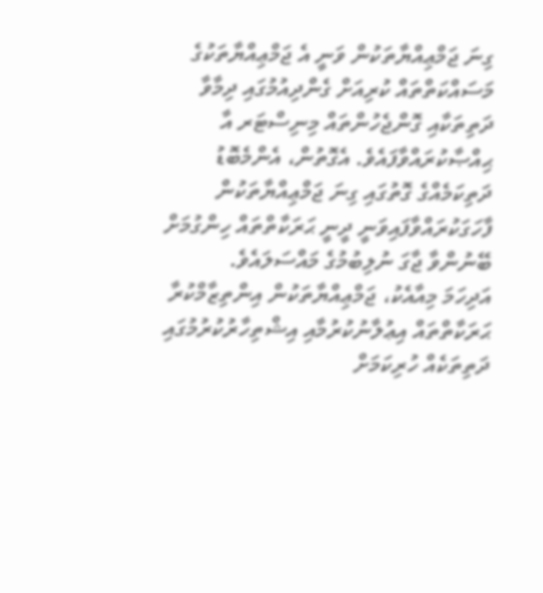ގިނަ ޖަމްޢިއްޔާތަކުން ވަނީ އެ ޖަމްޢިއްޔާތަކުގެ މަސައްކަތްތައް ކުރިއަށް ގެންދިއުމުގައި ދިމާވާ ދަތިތަކާއި ގޮންޖެހުންތައް މިނިސްޓަރ އާ ޙިއްޞާކުރައްވާފައެވެ. އެގޮތުން، އެންމެބޮޑު ދަތިކަމެއްގެ ގޮތުގައި ގިނަ ޖަމްޢިއްޔާތަކުން ފާހަގަކުރައްވާފައިވަނީ ދީނީ ޙަރަކާތްތައް ހިންގުމަށް ބޭނުންވާ ޖާގަ ނުލިބުމުގެ މައްސަލައެވެ.
އަދިހަމަ މިއާއެކު، ޖަމްޢިއްޔާތަކުން އިންތިޒާމްކުރާ ޙަރަކާތްތައް އިޢުލާނުކުރުމާއި އިޝްތިހާރުކުރުމުގައި ދަތިތަކެއް ހުރިކަމަށް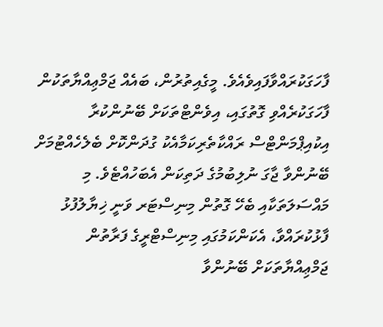ފާހަގަކުރައްވާފައިވެއެވެ. މީގެއިތުރުން، ބައެއް ޖަމްޢިއްޔާތަކުން ފާހަގަކުރެއްވި ގޮތުގައި، އިވެންޓްތަކަށް ބޭނުންކުރާ އިކުއިޕްމަންޓްސް ރައްކާތެރިކަމާއެކު ގުދަންކޮށް ބެލެހެއްޓުމަށް ބޭނުންވާ ޖާގަ ނުލިބުމުގެ ދަތިކަން އެބަހުއްޓެވެ. މި މައްސަލަތަކާއި ބެހޭ ގޮތުން މިނިސްޓަރ ވަނީ ޚިޔާލުފުޅު ފާޅުކުރައްވާ، އެކަންކަމުގައި މިނިސްޓްރީގެ ފަރާތުން ޖަމްޢިއްޔާތަކަށް ބޭނުންވާ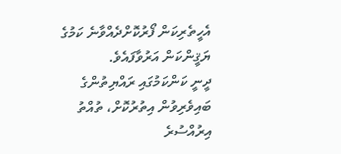އެހީތެރިކަން ފޯރުކޮށްދެއްވާނެ ކަމުގެ ޔަޤީންކަން އަރުވާފައެވެ.
ދީނީ ކަންކަމުގައި ރައްޔިތުންގެ ބައިވެރިވުން އިތުރުކޮށް، ތުއްތު އިރުއްސުރެ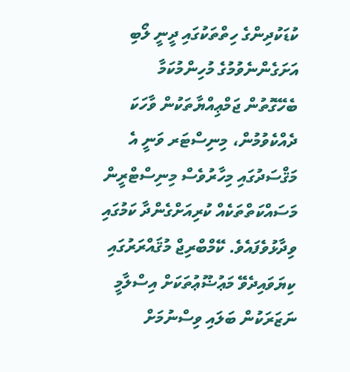ކުޑަކުދިންގެ ހިތްތަކުގައި ދީނީ ލޯބި އަށަގެންނެވުމުގެ މުހިންމުކަމާ ބެހޭގޮތުން ޖަމްޢިއްޔާތަކުން ވާހަކަ ދެއްކެވުމުން، މިނިސްޓަރ ވަނީ އެ މަޤްސަދުގައި މިހާރުވެސް މިނިސްޓްރީން މަސައްކަތްތަކެއް ކުރިއަށްގެންދާ ކަމުގައި ވިދާޅުވެފައެވެ. ކޭމްބްރިޖް މުޤައްރަރުގައި ކިޔަވައިދެވޭ މަޢުޟޫޢުތަކަށް އިސްލާމީ ނަޒަރަކުން ބަލައި ވިސްނުމަށް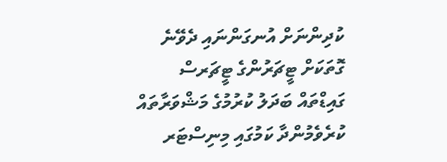ކުދިންނަށް އުނގަންނައި ދެވޭނެ ގޮތަކަށް ޓީޗަރުންގެ ޓީޗަރސް ގައިޑްތައް ބަދަލު ކުރުމުގެ މަޝްވަރާތައް ކުރެވެމުންދާ ކަމުގައި މިނިސްޓަރ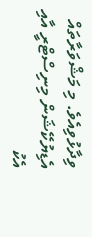ވިދާޅުވިއެވެ. މި މަޝްވަރާތައް އެޑިޔުކޭޝަން މިނިސްޓްރީ އާއި އެކު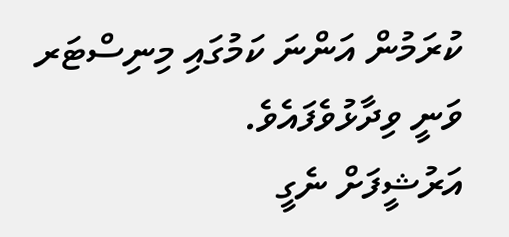ކުރަމުން އަންނަ ކަމުގައި މިނިސްޓަރ ވަނީ ވިދާޅުވެފައެވެ.
އަރުޝީފަށް ނެގީ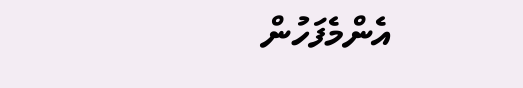އެންމެފަހުން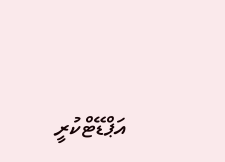އަޕްޑޭޓްކުރީ